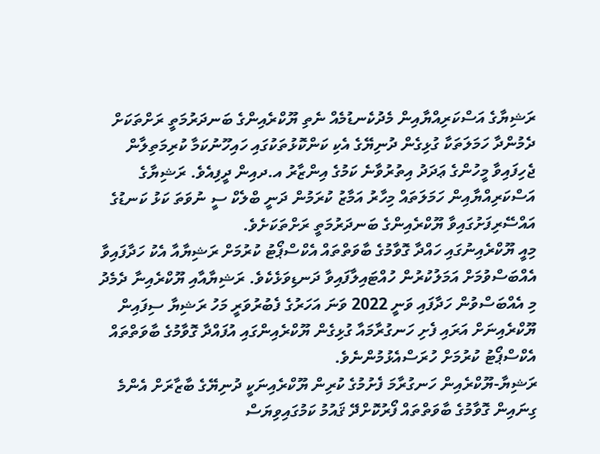ރަޝިޔާގެ އަސްކަރިއްޔާއިން މެދުކެނޑުމެއް ނެތި ޔޫކްރެއިންގެ ބަނދަރުމަތީ ރަށްތަކަށް ދެމުންދާ ހަމަލަތަކާ ގުޅިގެން ދުނިޔޭގެ އެކި ކަންކޮޅުތަކުގައި ހައިހޫނުކަމާ ކުރިމަތިލާން ޖެހިފައިވާ މީހުންގެ ޢަދަދު އިތުރުވާނެ ކަމުގެ އިންޒާރު އ.ދއިން ދީފިއެވެ. ރަޝިޔާގެ އަސްކަރިއްޔާއިން ހަމަލަތައް މިހާރު އަމާޒު ކުރަމުން ދަނީ ބްލެކް ސީ ނުވަތަ ކަޅު ކަނޑުގެ އައްސޭރިފަށުގައިވާ ޔޫކްރެއިންގެ ބަނދަރުމަތީ ރަށްތަކަށެވެ.
މިއީ ޔޫކްރެއިނުގައި ހައްދާ ގޮވާމުގެ ބާވަތްތައް އެކްސްޕޯޓު ކުރުމަށް ރަޝިޔާއާ އެކު ހަދާފައިވާ އެއްބަސްވުމަށް އަމަލުކުރުން ހުއްޓައިލާފައިވާ ދަނޑިވަޅެކެވެ. ރަޝިޔާއާއި ޔޫކްރެއިނާ ދެމެދު މި އެއްބަސްވުން ހަދާފައި ވަނީ 2022 ވަނަ އަހަރުގެ ފެބުރުވަރީ މަހު ރަޝިޔާ ސިފައިން ޔޫކްރެއިނަށް އަރައި ފެށި ހަނގުރާމައާ ގުޅިގެން ޔޫކްރެއިންގައި އުފައްދާ ގޮވާމުގެ ބާވަތްތައް އެކްސްޕޯޓު ކުރުމަށް ހުރަސްއެޅުމުންނެވެ.
ރަޝިޔާ-ޔޫކްރެއިން ހަނގުރާމަ ފެށުމުގެ ކުރިން ޔޫކްރެއިނަކީ ދުނިޔޭގެ ބާޒާރަށް އެންމެ ގިނައިން ގޮވާމުގެ ބާވަތްތައް ފޯރުކޮށްދޭ ޤައުމު ކަމުގައިވިޔަސް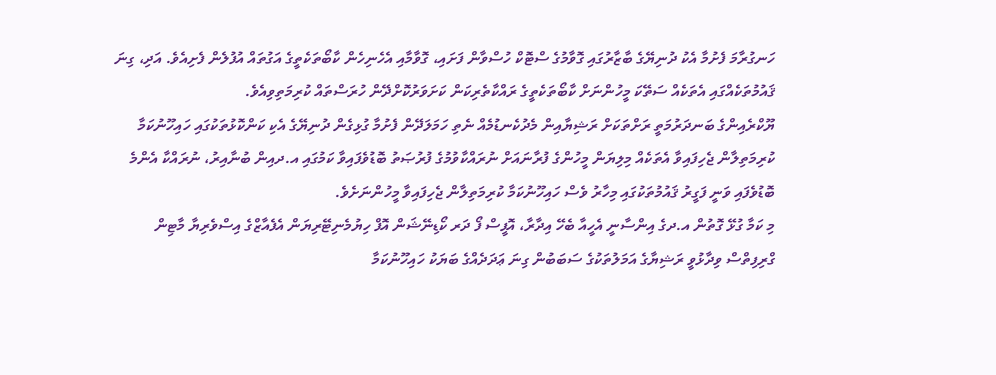ހަނގުރާމަ ފެށުމާ އެކު ދުނިޔޭގެ ބާޒާރުގައި ގޮވާމުގެ ސްޓޮކް ހުސްވާން ފަށައި، ގޮވާމާއި އެހެނިހެން ކާބޯތަކެތީގެ އަގުތައް އުފުލެން ފެށިއެވެ. އަދި، ގިނަ ޤައުމުތަކެއްގައި އެތަކެއް ސަތޭކަ މީހުންނަށް ކާބޯތަކެތީގެ ރައްކާތެރިކަން ކަށަވަރުކޮށްދޭން ހުރަސްތައް ކުރިމަތިވިއެވެ.
ޔޫކްރެއިންގެ ބަނދަރުމަތީ ރަށްތަކަށް ރަޝިޔާއިން މެދުކެނޑުމެއް ނެތި ހަމަލަދޭން ފެށުމާ ގުޅިގެން ދުނިޔޭގެ އެކި ކަންކޮޅުތަކުގައި ހައިހޫނުކަމާ ކުރިމަތިލާން ޖެހިފައިވާ އެތަކެއް މިލިޔަން މީހުންގެ ފުރާނައަށް ނުރައްކާވުމުގެ ފުރުޞަތު ބޮޑުވެފައިވާ ކަމުގައި އ.ދއިން ބުނާއިރު، ނުރައްކާ އެންމެ ބޮޑުވެފައި ވަނީ ފަގީރު ޤައުމުތަކުގައި މިހާރު ވެސް ހައިހޫނުކަމާ ކުރިމަތިލާން ޖެހިފައިވާ މީހުންނަށެވެ.
މި ކަމާ ގުޅޭ ގޮތުން އ.ދގެ އިންސާނީ އެހީއާ ބެހޭ އިދާރާ، އޮފީސް ފޯ ދަރ ކޯޑިނޭޝަން އޮފް ހިޔުމެނިޓޭރިޔަން އެފެއާޒްގެ އިސްވެރިޔާ މާޓިން ގްރިފިތްސް ވިދާޅުވީ ރަޝިޔާގެ އަމަލުތަކުގެ ސަބަބުން ގިނަ ޢަދަދެއްގެ ބަޔަކު ހައިހޫނުކަމާ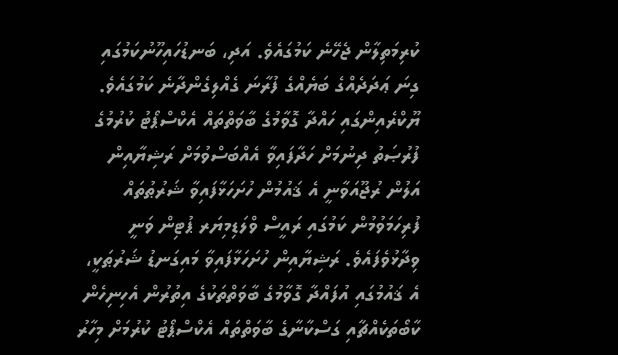ކުރިމަތިލާން ޖެހޭނެ ކަމުގައެވެ. އަދި، ބަނޑުހައިހޫނުކަމުގައި ގިނަ ޢަދަދެއްގެ ބަޔެއްގެ ފުރާނަ ގެއްލިގެންދާނެ ކަމުގައެވެ.
ޔޫކްރެއިންގައި ހައްދާ ގޮވާމުގެ ބާވަތްތައް އެކްސްޕޯޓު ކުރުމުގެ ފުރުޞަތު ދިނުމަށް ހަދާފައިވާ އެއްބަސްވުމަށް ރަޝިޔާއިން އަލުން ރުޖޫއަވާނީ އެ ޤައުމުން ހުށަހަޅާފައިވާ ޝަރުޠުތައް ފުރިހަމަވުމުން ކަމުގައި ރައީސް ވްލަޑިމިޔަރ ޕުޓިން ވަނީ ވިދާޅުވެފައެވެ. ރަޝިޔާއިން ހުށަހަޅާފައިވާ މައިގަނޑު ޝަރުޠަކީ، އެ ޤައުމުގައި އުފައްދާ ގޮވާމުގެ ބާވަތްތަކުގެ އިތުރުން އެހިނިހެން ކާބޯތަކެއްޗާއި ގަސްކާނާގެ ބާވަތްތައް އެކްސްޕޯޓު ކުރުމަށް މިހާރު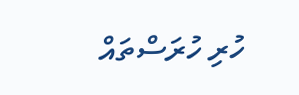ހުރި ހުރަސްތައް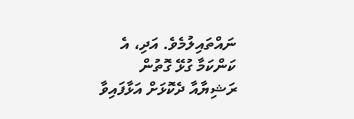ނައްތައިލުމެވެ. އަދި، އެ ކަންކަމާ ގުޅޭ ގޮތުން ރަޝިޔާއާ ދެކޮޅަށް އަޅާފައިވާ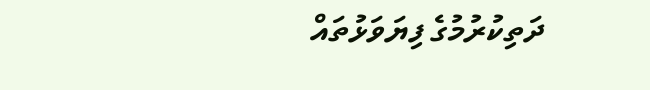ދަތިކުރުމުގެ ފިޔަވަޅުތައް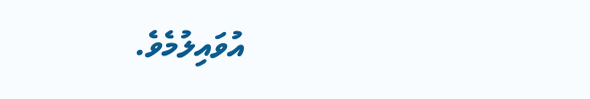އުވައިލުމެވެ.